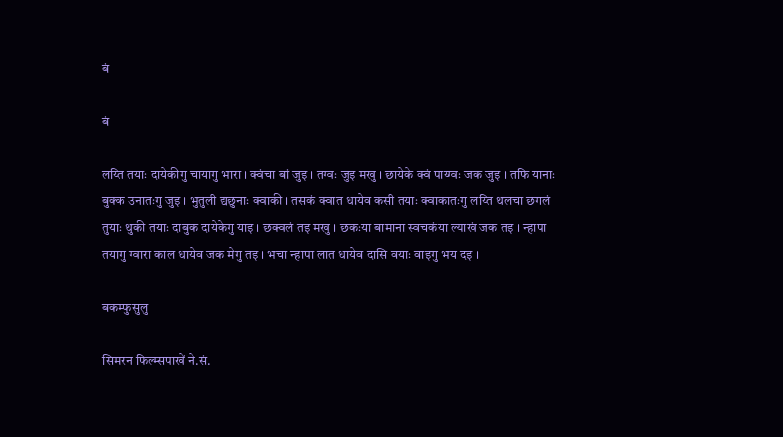बं

बं

लय्ति तयाः दायेकीगु चायागु भारा । क्वंचा बां जुइ । तग्वः जुइ मखु । छायेके क्वं पाय्ग्वः जक जुइ । तफि यानाः बुक्क उनातःगु जुइ । भुतुली द्यछुनाः क्वाकी । तसकं क्वात धायेव कसी तयाः क्वाकातःगु लय्ति थलचा छगलं तुयाः थुकी तयाः दाबुक दायेकेगु याइ । छक्वलं तइ मखु । छकःया बामाना स्वचकंया ल्याखं जक तइ । न्हापा तयागु ग्वारा काल धायेव जक मेगु तइ । भचा न्हापा लात धायेव दासि वयाः वाइगु भय दइ ।

बकम्फुसुलु

सिमरन फिल्म्सपाखें ने.सं.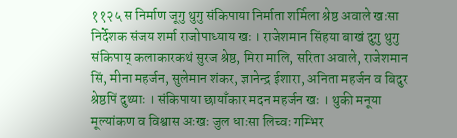११२५ स निर्माण जूगु थुगु संकिपाया निर्माता शर्मिला श्रेष्ठ अवाले खःसा निर्देशक संजय शर्मा राजोपाध्याय खः । राजेशमान सिंहया बाखं दुगु थुगु संकिपाय्‌ कलाकारकथं सुरज श्रेष्ठ, मिरा मालि, सरिता अवाले, राजेशमान सिं, मीना महर्जन, सुलेमान शंकर, ज्ञानेन्द्र ईशारा, अनिता महर्जन व बिदुर श्रेष्ठपिं दुथ्याः । संकिपाया छायाँकार मदन महर्जन खः । थुकी मनूया मूल्यांकण व विश्वास अःखः जुल धाःसा लिच्वः गम्भिर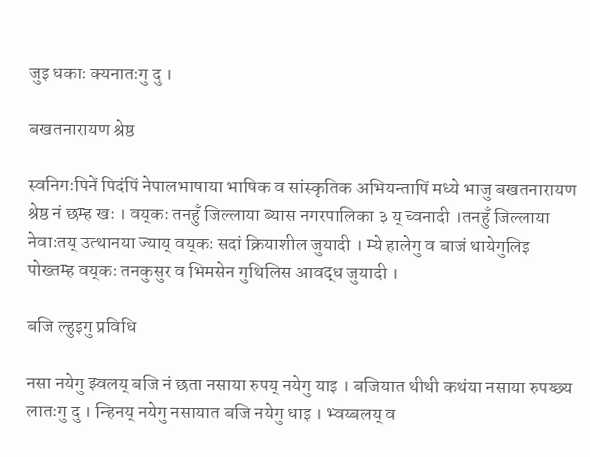जुइ धकाः क्यनातःगु दु ।

बखतनारायण श्रेष्ठ

स्वनिगःपिनें पिदंपिं नेपालभाषाया भाषिक व सांस्कृतिक अभियन्तापिं मध्ये भाजु बखतनारायण श्रेष्ठ नं छम्ह खः । वय्‌कः तनहुँ जिल्लाया ब्यास नगरपालिका ३ य् च्वनादी ।तनहुँ जिल्लाया नेवाःतय् उत्थानया ज्याय् वय्‌कः सदां क्रियाशील जुयादी । म्ये हालेगु व बाजं थायेगुलिइ पोख्तम्ह वय्‌कः तनकुसुर व भिमसेन गुथिलिस आवद्ध जुयादी ।

बजि ल्हुइगु प्रविधि

नसा नयेगु झ्वलय् बजि नं छता नसाया रुपय् नयेगु याइ । बजियात थीथी कथंया नसाया रुपय्छ्य लातःगु दु । न्हिनय् नयेगु नसायात बजि नयेगु धाइ । भ्वय्बलय् व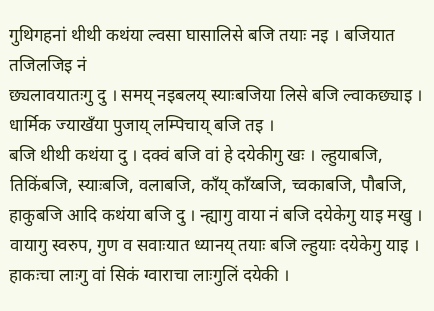गुथिगहनां थीथी कथंया ल्वसा घासालिसे बजि तयाः नइ । बजियात तजिलजिइ नं
छ्यलावयातःगु दु । समय् नइबलय् स्याःबजिया लिसे बजि ल्वाकछ्याइ । धार्मिक ज्याखँया पुजाय् लम्पिचाय् बजि तइ ।
बजि थीथी कथंया दु । दक्वं बजि वां हे दयेकीगु खः । ल्हुयाबजि, तिकिंबजि, स्याःबजि, वलाबजि, काँय् काँय्बजि, च्वकाबजि, पौबजि, हाकुबजि आदि कथंया बजि दु । न्ह्यागु वाया नं बजि दयेकेगु याइ मखु । वायागु स्वरुप, गुण व सवाःयात ध्यानय् तयाः बजि ल्हुयाः दयेकेगु याइ । हाकःचा लाःगु वां सिकं ग्वाराचा लाःगुलिं दयेकी ।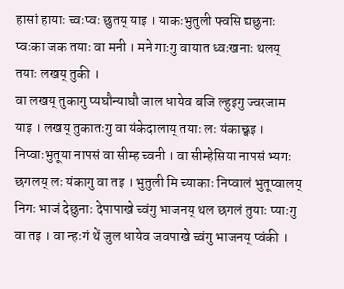हासां हायाः च्वःप्वः छुतय् याइ । याकःभुतुली फ्वसि द्यछुनाः प्वःका जक तयाः वा मनी । मने गाःगु वायात ध्वःखनाः थलय् तयाः लखय् तुकी ।
वा लखय् तुकागु प्यघौन्याघौ जाल धायेव बजि ल्हुइगु ज्वरजाम याइ । लखय् तुकातःगु वा यंकेदालाय् तयाः लः यंकाछ्वइ । निप्वाःभुतूया नापसं वा सीम्ह च्वनी । वा सीम्हेसिया नापसं भ्यगः छगलय् लः यंकागु वा तइ । भुतुली मि च्याकाः निप्वालं भुतूप्वालय् निगः भाजं देछुनाः देपापाखे च्वंगु भाजनय् थल छगलं तुयाः प्याःगु वा तइ । वा न्हःगं थें जुल धायेव जवपाखे च्वंगु भाजनय् प्वंकी ।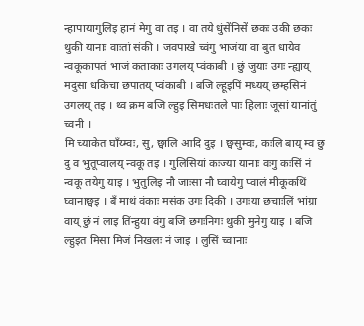न्हापायागुलिइ हानं मेगु वा तइ । वा तये धुंसेंनिसें छकः उकी छकः थुकी यानाः वाःतां संकी । जवपाखे च्वंगु भाजंया वा बुत धायेव न्वकूकापतं भाजं कताकाः उगलय् प्वंकाबी । छुं जुयाः उगः न्ह्याय् मदुसा धकिचा छपातय् प्वंकाबी । बजि ल्हूइपिं मध्यय् छम्हसिनं उगलय् तइ । थ्व क्रम बजि ल्हुइ सिमधःतले पाः हिलाः जूसां यानांतुं च्वनी ।
मि च्याकेत घाँय्म्वः, सु, छ्वालि आदि दुइ । छ्वसुम्वः, कःलि बाय् म्व छु दु व भुतूप्वालय् न्वकू तइ । गुलिसियां कःज्या यानाः वःगु कःसिं नं न्वकू तयेगु याइ । भुतुलिइ नौ जाःसा नौ घ्वायेगु प्वालं मीकूकथिं घ्वानाछ्वइ । बँ माथं वंकाः मसंक उगः दिकी । उगःया छचाःलिं भांग्रा वाय् छुं नं लाइ तिंन्हुया वंगु बजि छगःनिगः थुकी मुनेगु याइ । बजि ल्हुइत मिसा मिजं निखलः नं जाइ । लुसिं च्वानाः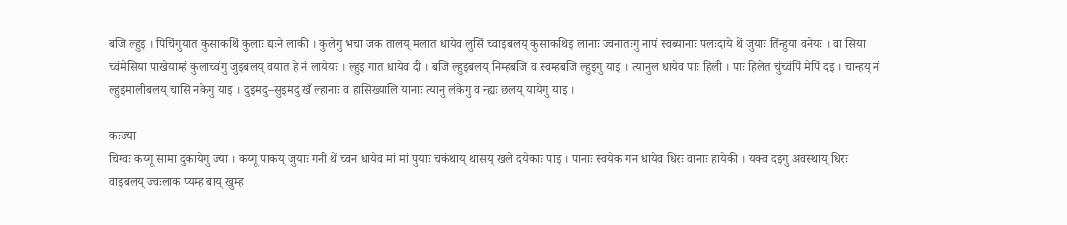बजि ल्हुइ । पिचिंगुयात कुसाकथिं कुलाः द्यःने लाकी । कुलेगु भचा जक तालय् मलात धायेव लुसिं च्वाइबलय् कुसाकथिइ लानाः ज्वनातःगु नापं स्वब्यानाः पलःदाये थें जुयाः तिंन्हुया वनेयः । वा सिया च्वंमेसिया पाखेयाम्हं कुलाच्वंगु जुइबलय् वयात हे नं लायेयः । ल्हुइ गात धायेव दी । बजि ल्हुइबलय् निम्हबजि व स्वम्हबजि ल्हुइगु याइ । त्यानुल धायेव पाः हिली । पाः हिलेत चुंच्वंपिं मेपिं दइ । चान्हय् नं ल्हुइमालीबलय् चासि नकेगु याइ । दुइमदु–सुइमदु खँ ल्हानाः व हासिख्यालि यानाः त्यानु लंकेगु व न्ह्यः छलय् यायेगु याइ ।

कःज्या
चिग्वः कय्गू सामा दुकायेगु ज्या । कय्गू पाकय् जुयाः गनी थें च्वन धायेव मां मां पुयाः चकंथाय् थासय् खले दयेकाः पाइ । पानाः स्वयेक गन धायेव धिरः वानाः हायेकी । यक्व दइगु अवस्थाय् धिरः वाइबलय् ज्वःलाक प्यम्ह बाय् खुम्ह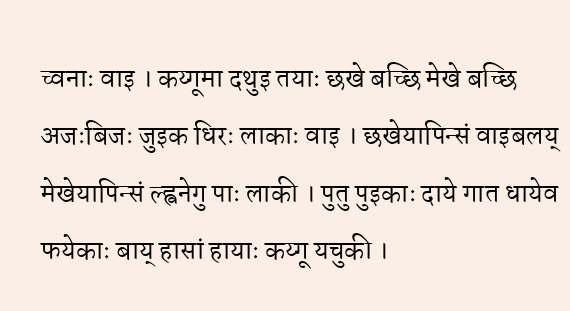च्वनाः वाइ । कय्गूमा दथुइ तयाः छखे बच्छि मेखे बच्छि अजःबिजः जुइक धिरः लाकाः वाइ । छखेयापिन्सं वाइबलय् मेखेयापिन्सं ल्ह्वनेगु पाः लाकी । पुतु पुइकाः दाये गात धायेव फयेकाः बाय् हासां हायाः कय्गू यचुकी ।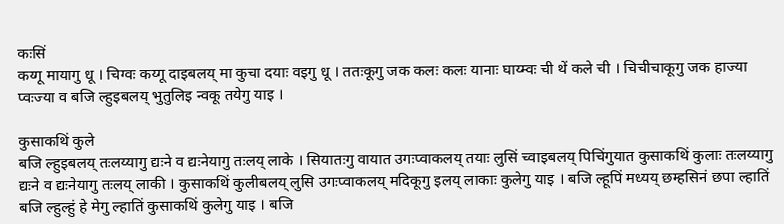कःसिं
कय्गू मायागु धू । चिग्वः कय्गू दाइबलय् मा कुचा दयाः वइगु धू । ततःकूगु जक कलः कलः यानाः घाय्म्वः ची थें कले ची । चिचीचाकूगु जक हाज्या प्वःज्या व बजि ल्हुइबलय् भुतुलिइ न्वकू तयेगु याइ ।

कुसाकथिं कुले
बजि ल्हुइबलय् तःलय्यागु द्यःने व द्यःनेयागु तःलय् लाके । सियातःगु वायात उगःप्वाकलय् तयाः लुसिं च्वाइबलय् पिचिंगुयात कुसाकथिं कुलाः तःलय्यागु द्यःने व द्यःनेयागु तःलय् लाकी । कुसाकथिं कुलीबलय् लुसि उगःप्वाकलय् मदिकूगु इलय् लाकाः कुलेगु याइ । बजि ल्हूपिं मध्यय् छम्हसिनं छपा ल्हातिं बजि ल्हुल्हुं हे मेगु ल्हातिं कुसाकथिं कुलेगु याइ । बजि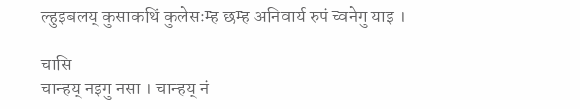ल्हुइबलय् कुसाकथिं कुलेसःम्ह छम्ह अनिवार्य रुपं च्वनेगु याइ ।

चासि
चान्हय् नइगु नसा । चान्हय् नं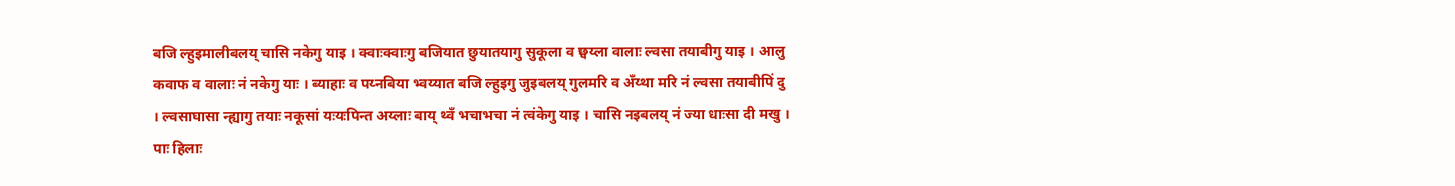बजि ल्हुइमालीबलय् चासि नकेगु याइ । क्वाःक्वाःगु बजियात छुयातयागु सुकूला व छ्वय्ला वालाः ल्वसा तयाबीगु याइ । आलु कवाफ व वालाः नं नकेगु याः । ब्याहाः व पय्नबिया भ्वय्यात बजि ल्हुइगु जुइबलय् गुलमरि व अँय्था मरि नं ल्वसा तयाबीपिं दु । ल्वसाघासा न्ह्यागु तयाः नकूसां यःयःपिन्त अय्लाः बाय् थ्वँ भचाभचा नं त्वंकेगु याइ । चासि नइबलय् नं ज्या धाःसा दी मखु । पाः हिलाः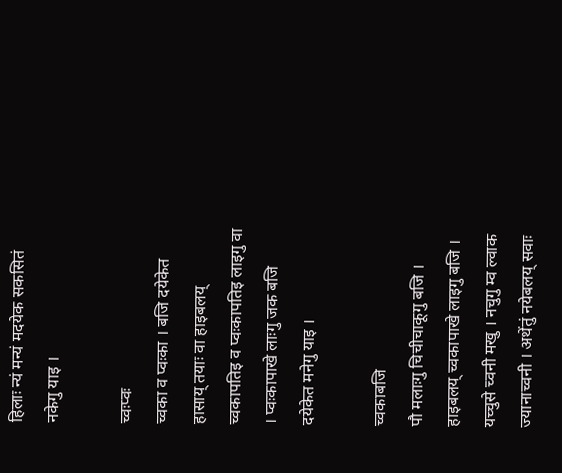हिलाः न्यं मन्यं मदयेक सकसितं नकेगु याइ ।

च्वःप्वः
च्वका व प्वःका । बजि दयेकेत हासाय् तयाः वा हाइबलय् च्वकापतिइ व प्वःकापतिइ लाइगु वा । प्वःकापाखे लाःगु जक बजि दयेकेत मनेगु याइ ।

च्वकाबजि
पौ मलाःगु चिचीचाकूगु बजि । हाइबलय् च्वकापाखे लाइगु बजि । यच्चुसे च्वनी मखु । नचुगु म्व ल्वाक ज्यानाच्वनी । अथेंतुं नयेबलय् सवाः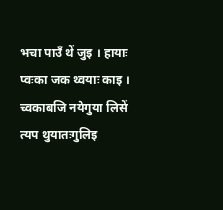भचा पाउँ थें जुइ । हायाः प्वःका जक थ्वयाः काइ । च्वकाबजि नयेगुया लिसें त्यप थुयातःगुलिइ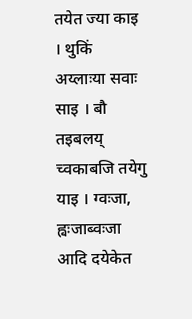तयेत ज्या काइ । थुकिं अय्लाःया सवाः साइ । बौ तइबलय् च्वकाबजि तयेगु याइ । ग्वःजा, ह्वःजाब्वःजा आदि दयेकेत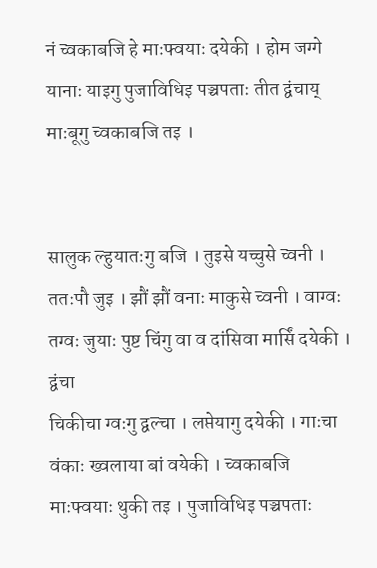नं च्वकाबजि हे माःफ्वयाः दयेकी । होम जग्गे यानाः याइगु पुजाविधिइ पञ्चपताः तीत द्वंचाय् माःबूगु च्वकाबजि तइ ।


सालुक ल्हुयातःगु बजि । तुइसे यच्चुसे च्वनी । ततःपौ जुइ । झौं झौं वनाः माकुसे च्वनी । वाग्वः तग्वः जुयाः पुष्ट चिंगु वा व दांसिवा मार्सिं दयेकी ।
द्वंचा
चिकीचा ग्वःगु द्वल्चा । लप्तेयागु दयेकी । गाःचा वंकाः ख्वलाया बां वयेकी । च्वकाबजि माःफ्वयाः थुकी तइ । पुजाविधिइ पञ्चपताः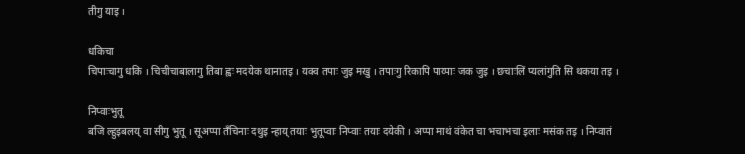तीगु याइ ।

धकिचा
चिपाःचागु धकि । चिचीचाबालागु तिबा ह्वः मदयेक थानातइ । यक्व तपाः जुइ मखु । तपाःगु रिकापि पाय्पाः जक जुइ । छचाःलिं प्यलांगुति सि थकया तइ ।

निप्वाःभुतू
बजि ल्हुइबलय् वा सीगु भुतू । सूअप्पा तँचिनाः दथुइ न्हाय् तयाः भुतूप्वाः निप्वाः तयाः दयेकी । अप्पा माथं वंकेत चा भचाभचा इलाः मसंक तइ । निप्वातं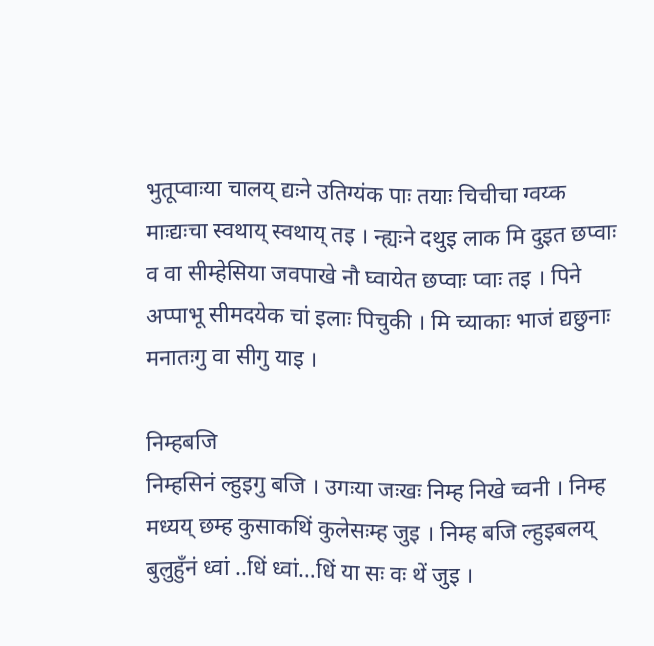भुतूप्वाःया चालय् द्यःने उतिग्यंक पाः तयाः चिचीचा ग्वय्क माःद्यःचा स्वथाय् स्वथाय् तइ । न्ह्यःने दथुइ लाक मि दुइत छप्वाः व वा सीम्हेसिया जवपाखे नौ घ्वायेत छप्वाः प्वाः तइ । पिने अप्पाभू सीमदयेक चां इलाः पिचुकी । मि च्याकाः भाजं द्यछुनाः मनातःगु वा सीगु याइ ।

निम्हबजि
निम्हसिनं ल्हुइगु बजि । उगःया जःखः निम्ह निखे च्वनी । निम्ह मध्यय् छम्ह कुसाकथिं कुलेसःम्ह जुइ । निम्ह बजि ल्हुइबलय् बुलुहुँनं ध्वां ..धिं ध्वां…धिं या सः वः थें जुइ ।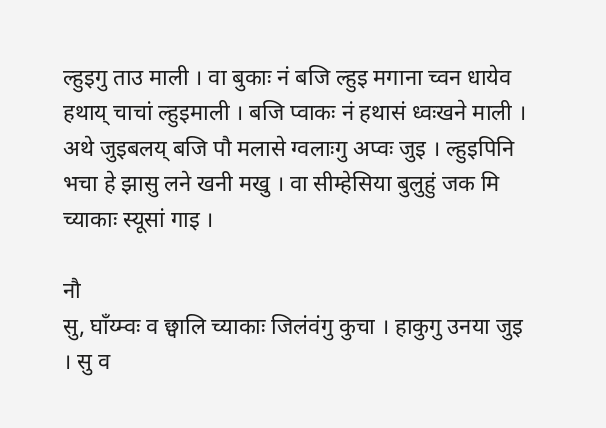ल्हुइगु ताउ माली । वा बुकाः नं बजि ल्हुइ मगाना च्वन धायेव हथाय् चाचां ल्हुइमाली । बजि प्वाकः नं हथासं ध्वःखने माली । अथे जुइबलय् बजि पौ मलासे ग्वलाःगु अप्वः जुइ । ल्हुइपिनि भचा हे झासु लने खनी मखु । वा सीम्हेसिया बुलुहुं जक मि च्याकाः स्यूसां गाइ ।

नौ
सु, घाँय्म्वः व छ्वालि च्याकाः जिलंवंगु कुचा । हाकुगु उनया जुइ । सु व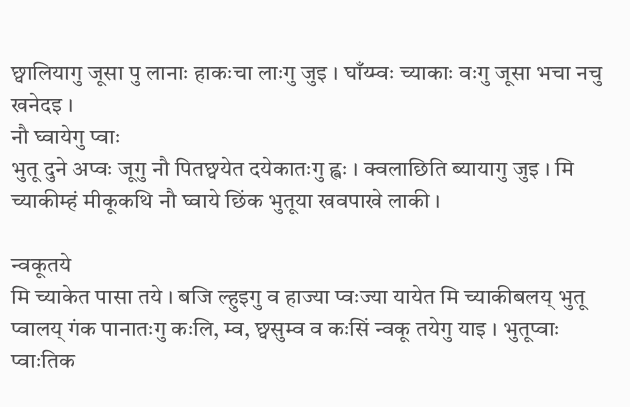छ्वालियागु जूसा पु लानाः हाकःचा लाःगु जुइ । घाँय्म्वः च्याकाः वःगु जूसा भचा नचु खनेदइ ।
नौ घ्वायेगु प्वाः
भुतू दुने अप्वः जूगु नौ पितछ्वयेत दयेकातःगु ह्वः । क्वलाछिति ब्यायागु जुइ । मि च्याकीम्हं मीकूकथि नौ घ्वाये छिंक भुतूया खवपाखे लाकी ।

न्वकूतये
मि च्याकेत पासा तये । बजि ल्हुइगु व हाज्या प्वःज्या यायेत मि च्याकीबलय् भुतू प्वालय् गंक पानातःगु कःलि, म्व, छ्वसुम्व व कःसिं न्वकू तयेगु याइ । भुतूप्वाः प्वाःतिक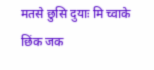मतसे छुसि दुयाः मि च्वाके छिंक जक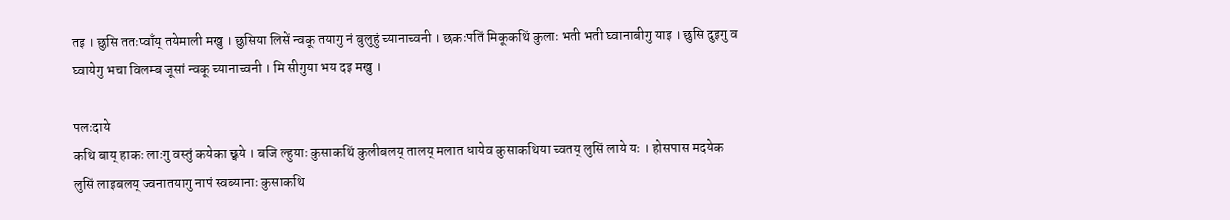तइ । छुसि ततःप्वाँय् तयेमाली मखु । छुसिया लिसें न्वकू तयागु नं बुलुहुं च्यानाच्वनी । छकःपतिं मिकूकथिं कुलाः भती भती घ्वानाबीगु याइ । छुसि दुइगु व घ्वायेगु भचा विलम्ब जूसां न्वकू च्यानाच्वनी । मि सीगुया भय दइ मखु ।

पलःदाये
कथि बाय् हाकः लाःगु वस्तुं कयेका छ्वये । बजि ल्हुयाः कुसाकथिं कुलीबलय् तालय् मलात धायेव कुसाकथिया च्वतय् लुसिं लाये यः । होसपास मदयेक लुसिं लाइबलय् ज्वनातयागु नापं स्वब्यानाः कुसाकथि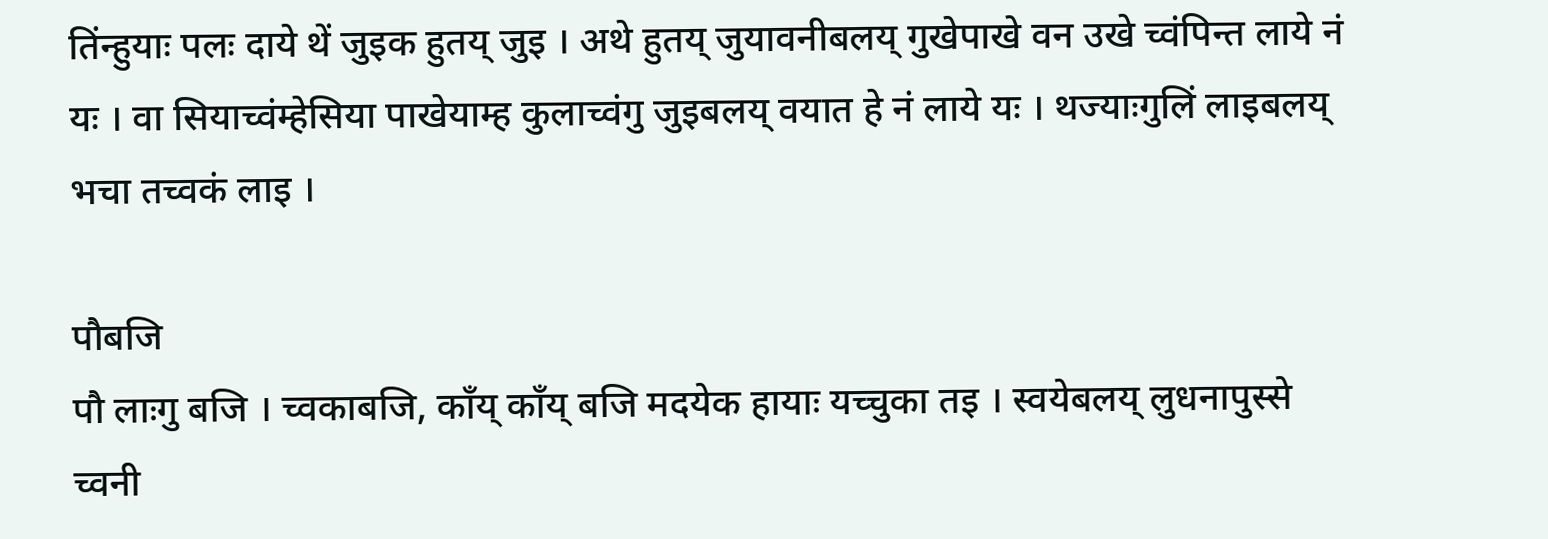तिंन्हुयाः पलः दाये थें जुइक हुतय् जुइ । अथे हुतय् जुयावनीबलय् गुखेपाखे वन उखे च्वंपिन्त लाये नं यः । वा सियाच्वंम्हेसिया पाखेयाम्ह कुलाच्वंगु जुइबलय् वयात हे नं लाये यः । थज्याःगुलिं लाइबलय् भचा तच्वकं लाइ ।

पौबजि
पौ लाःगु बजि । च्वकाबजि, काँय् काँय् बजि मदयेक हायाः यच्चुका तइ । स्वयेबलय् लुधनापुस्से च्वनी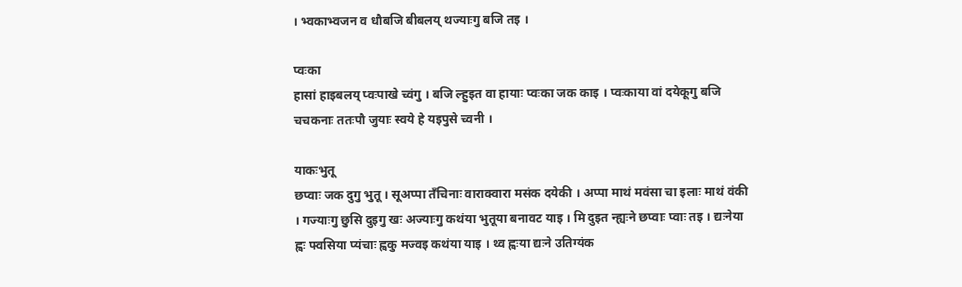। भ्वकाभ्वजन व धौबजि बीबलय् थज्याःगु बजि तइ ।

प्वःका
हासां हाइबलय् प्वःपाखे च्वंगु । बजि ल्हुइत वा हायाः प्वःका जक काइ । प्वःकाया वां दयेकूगु बजि चचकनाः ततःपौ जुयाः स्वये हे यइपुसे च्वनी ।

याकःभुतू
छप्वाः जक दुगु भुतू । सूअप्पा तँचिनाः वाराक्वारा मसंक दयेकी । अप्पा माथं मवंसा चा इलाः माथं वंकी । गज्याःगु छुसि दुइगु खः अज्याःगु कथंया भुतूया बनावट याइ । मि दुइत न्ह्यःने छप्वाः प्वाः तइ । द्यःनेया ह्वः फ्वसिया प्यंचाः ह्वकु मज्वइ कथंया याइ । थ्व ह्वःया द्यःने उतिग्यंक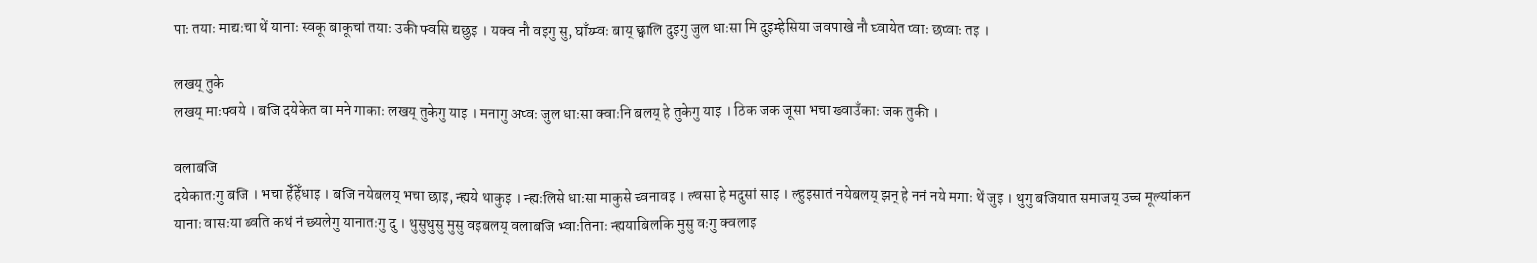पाः तयाः माद्यःचा थें यानाः स्वकू बाकूचां तयाः उकी फ्वसि द्यछुइ । यक्व नौ वइगु सु, घाँय्म्वः बाय् छ्वालि दुइगु जुल धाःसा मि दुइम्हेसिया जवपाखे नौ घ्वायेत प्वाः छप्वाः तइ ।

लखय् तुके
लखय् माःफ्वये । बजि दयेकेत वा मने गाकाः लखय् तुकेगु याइ । मनागु अप्वः जुल धाःसा क्वाःनि बलय् हे तुकेगु याइ । ठिक जक जूसा भचा ख्वाउँकाः जक तुकी ।

वलाबजि
दयेकातःगु बजि । भचा हेँहेँधाइ । बजि नयेबलय् भचा छाइ, न्ह्यये थाकुइ । न्ह्यःलिसे धाःसा माकुसे च्वनावइ । ल्वसा हे मदुसां साइ । ल्हुइसातं नयेबलय् झन् हे ननं नये मगाः थें जुइ । थुगु बजियात समाजय् उच्च मूल्यांकन यानाः वासःया ब्वति कथं नं छ्यलेगु यानातःगु दु । थुसुथुसु मुसु वइबलय् वलाबजि भ्वाःतिनाः न्ह्ययाबिलकि मुसु वःगु क्वलाइ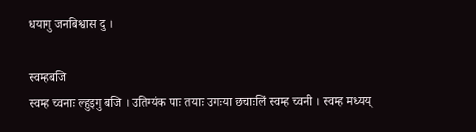धयागु जनबिश्वास दु ।

स्वम्हबजि
स्वम्ह च्वनाः ल्हुइगु बजि । उतिग्यंक पाः तयाः उगःया छचाःलिं स्वम्ह च्वनी । स्वम्ह मध्यय्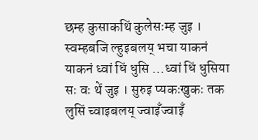छम्ह कुसाकथिं कुलेसःम्ह जुइ । स्वम्हबजि ल्हुइबलय् भचा याकनं याकनं ध्वां धिं धुसि …ध्वां धिं धुसिया सः वः थें जुइ । सुरुइ प्यकःखुकः तक लुसिं च्वाइबलय् ज्वाइँज्वाइँ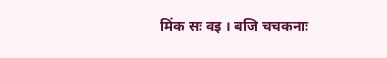मिंक सः वइ । बजि चचकनाः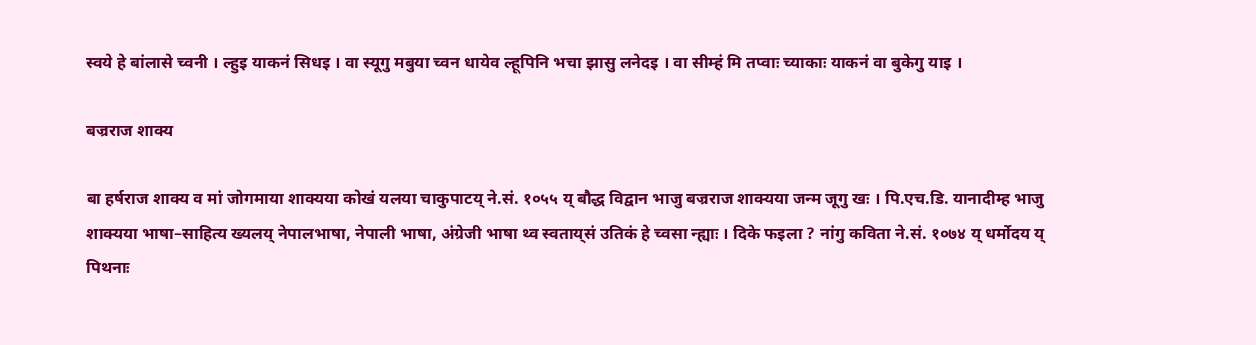स्वये हे बांलासे च्वनी । ल्हुइ याकनं सिधइ । वा स्यूगु मबुया च्वन धायेव ल्हूपिनि भचा झासु लनेदइ । वा सीम्हं मि तप्वाः च्याकाः याकनं वा बुकेगु याइ ।

बज्रराज शाक्य

बा हर्षराज शाक्य व मां जोगमाया शाक्यया कोखं यलया चाकुपाटय् ने.सं. १०५५ य् बौद्ध विद्वान भाजु बज्रराज शाक्यया जन्म जूगु खः । पि.एच.डि. यानादीम्ह भाजु शाक्यया भाषा–साहित्य ख्यलय् नेपालभाषा, नेपाली भाषा, अंग्रेजी भाषा थ्व स्वताय्‌सं उतिकं हे च्वसा न्ह्याः । दिके फइला ? नांगु कविता ने.सं. १०७४ य् धर्मोदय य् पिथनाः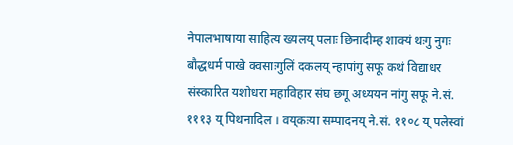नेपालभाषाया साहित्य ख्यलय् पलाः छिनादीम्ह शाक्यं थःगु नुगः बौद्धधर्म पाखे क्वसाःगुलिं दकलय् न्हापांगु सफू कथं विद्याधर संस्कारित यशोधरा महाविहार संघ छगू अध्ययन नांगु सफू ने.सं. १११३ य् पिथनादिल । वय्‌कःया सम्पादनय् ने.सं. ११०८ य् पलेस्वां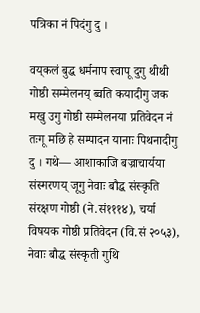पत्रिका नं पिदंगु दु ।

वय्‌कलं बुद्ध धर्मनाप स्वापू दुगु थीथी गोष्ठी सम्मेलनय् ब्वति कयादीगु जक मखु उगु गोष्ठी सम्मेलनया प्रतिवेदन नं तःगू मछि हे सम्पादन यानाः पिथनादीगु दु । गथे— आशाकाजि बज्राचार्यया संस्मरणय् जूगु नेवाः बौद्ध संस्कृति संरक्षण गोष्ठी (ने.सं१११४), चर्या विषयक गोष्ठी प्रतिवेदन (वि.सं २०५३), नेवाः बौद्ध संस्कृती गुथि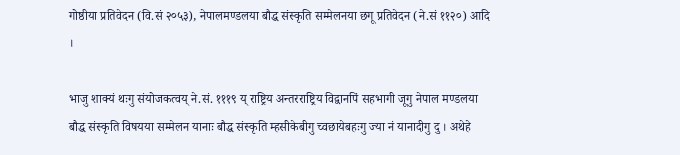गोष्ठीया प्रतिवेदन (वि.सं २०५३), नेपालमण्डलया बौद्ध संस्कृति सम्मेलनया छगू प्रतिवेदन (ने.सं ११२०) आदि ।

भाजु शाक्यं थःगु संयोजकत्वय् ने.सं. १११९ य् राष्ट्रिय अन्तरराष्ट्रिय विद्वानपिं सहभागी जूगु नेपाल मण्डलया बौद्ध संस्कृति विषयया सम्मेलन यानाः बौद्ध संस्कृति म्हसीकेबीगु च्वछायेबहःगु ज्या नं यानादीगु दु । अथेहे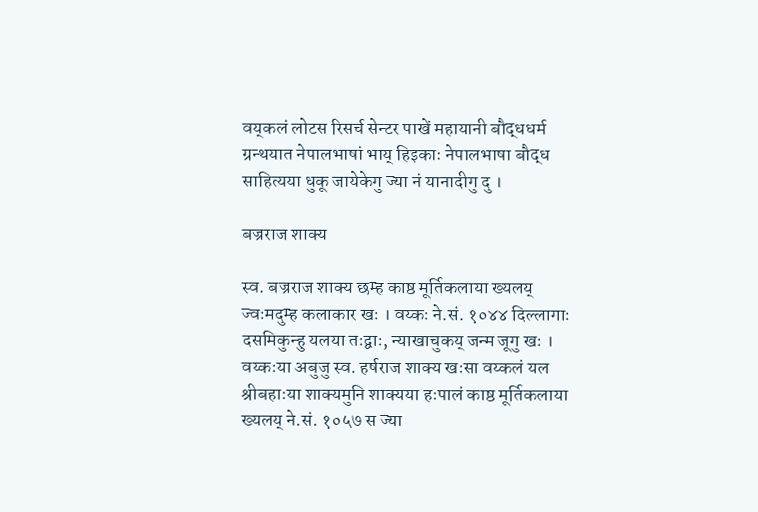वय्‌कलं लोटस रिसर्च सेन्टर पाखें महायानी बौद्धधर्म ग्रन्थयात नेपालभाषां भाय् हिइकाः नेपालभाषा बौद्ध साहित्यया धुकू जायेकेगु ज्या नं यानादीगु दु ।

बज्रराज शाक्य

स्व. बज्रराज शाक्य छम्ह काष्ठ मूर्तिकलाया ख्यलय् ज्वःमदुम्ह कलाकार खः । वय्कः ने.सं. १०४४ दिल्लागाः दसमिकुन्हु यलया तःद्वाः, न्याखाचुकय् जन्म जूगु खः । वय्कःया अबुजु स्व. हर्षराज शाक्य खःसा वय्कलं यल श्रीबहाःया शाक्यमुनि शाक्यया हःपालं काष्ठ मूर्तिकलाया ख्यलय् ने.सं. १०५७ स ज्या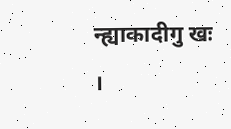न्ह्याकादीगु खः ।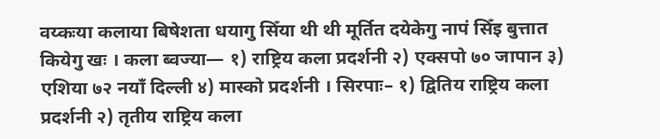वय्कःया कलाया बिषेशता धयागु सिँया थी थी मूर्तित दयेकेगु नापं सिँइ बुत्तात कियेगु खः । कला ब्वज्या— १) राष्ट्रिय कला प्रदर्शनी २) एक्सपो ७० जापान ३) एशिया ७२ नयाँ दिल्ली ४) मास्को प्रदर्शनी । सिरपाः– १) द्वितिय राष्ट्रिय कला प्रदर्शनी २) तृतीय राष्ट्रिय कला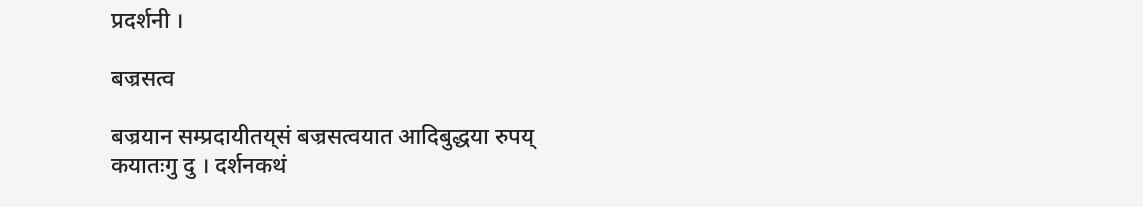प्रदर्शनी ।

बज्रसत्व

बज्रयान सम्प्रदायीतय्‌सं बज्रसत्वयात आदिबुद्धया रुपय्‌ कयातःगु दु । दर्शनकथं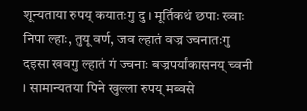शून्यताया रुपय्‌ कयातःगु दु । मूर्तिकथं छपाः ख्वाः निपा ल्हाः, तुयू वर्ण, जव ल्हातं वज्र ज्वनातःगु दइसा खवगु ल्हातं गं ज्वनाः बज्रपर्यांकासनय्‌ च्वनी । सामान्यतया पिने खुल्ला रुपय्‌ मब्वसे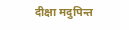दीक्षा मदुपिन्त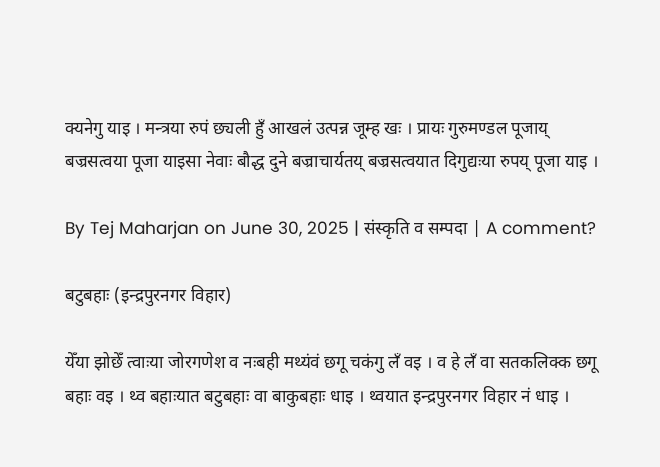क्यनेगु याइ । मन्त्रया रुपं छ्यली हुँ आखलं उत्पन्न जूम्ह खः । प्रायः गुरुमण्डल पूजाय्‌ बज्रसत्वया पूजा याइसा नेवाः बौद्ध दुने बज्राचार्यतय्‌ बज्रसत्वयात दिगुद्यःया रुपय्‌ पूजा याइ ।

By Tej Maharjan on June 30, 2025 | संस्कृति व सम्पदा | A comment?

बटुबहाः (इन्द्रपुरनगर विहार)

येँया झोछेँ त्वाःया जोरगणेश व नःबही मथ्यंवं छगू चकंगु लँ वइ । व हे लँ वा सतकलिक्क छगू बहाः वइ । थ्व बहाःयात बटुबहाः वा बाकुबहाः धाइ । थ्वयात इन्द्रपुरनगर विहार नं धाइ ।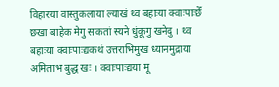विहारया वास्तुकलाया ल्याखं थ्व बहाःया क्वाःपाःछेँ छखा बाहेक मेगु सकतां स्यने धुंकूगु खनेदु । थ्व बहाःया क्वाःपाःद्यकथं उत्तराभिमुख ध्यानमुद्राया अमिताभ बुद्ध खः । क्वाःपाःद्यया मू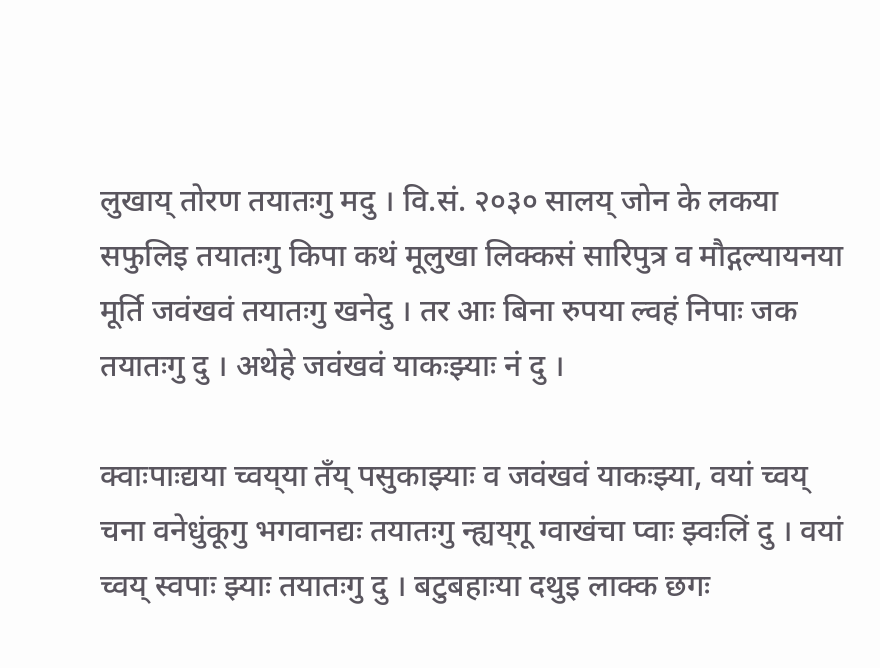लुखाय्‌ तोरण तयातःगु मदु । वि.सं. २०३० सालय्‌ जोन के लकया सफुलिइ तयातःगु किपा कथं मूलुखा लिक्कसं सारिपुत्र व मौद्गल्यायनया मूर्ति जवंखवं तयातःगु खनेदु । तर आः बिना रुपया ल्वहं निपाः जक तयातःगु दु । अथेहे जवंखवं याकःझ्याः नं दु ।

क्वाःपाःद्यया च्वय्‌या तँय्‌ पसुकाझ्याः व जवंखवं याकःझ्या, वयां च्वय्‌ चना वनेधुंकूगु भगवानद्यः तयातःगु न्ह्यय्‌गू ग्वाखंचा प्वाः झ्वःलिं दु । वयां च्वय्‌ स्वपाः झ्याः तयातःगु दु । बटुबहाःया दथुइ लाक्क छगः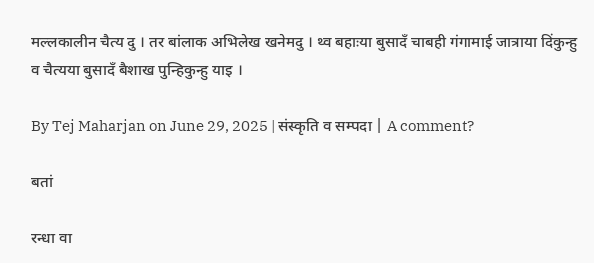मल्लकालीन चैत्य दु । तर बांलाक अभिलेख खनेमदु । थ्व बहाःया बुसादँ चाबही गंगामाई जात्राया दिंकुन्हु व चैत्यया बुसादँ बैशाख पुन्हिकुन्हु याइ ।

By Tej Maharjan on June 29, 2025 | संस्कृति व सम्पदा | A comment?

बतां

रन्धा वा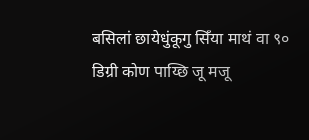बसिलां छायेधुंकूगु सिँया माथं वा ९० डिग्री कोण पाय्छि जू मजू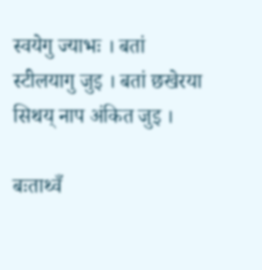स्वयेगु ज्याभः । बतां स्टीलयागु जुइ । बतां छखेरया सिथय् नाप अंकित जुइ ।

बःताथ्वँ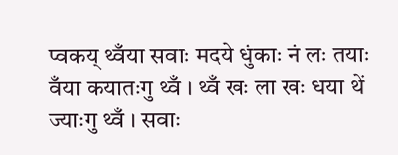प्वकय् थ्वँया सवाः मदये धुंकाः नं लः तयाः वँया कयातःगु थ्वँ । थ्वँ खः ला खः धया थें ज्याःगु थ्वँ । सवाः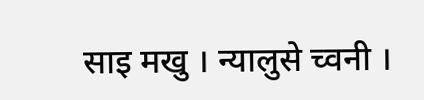साइ मखु । न्यालुसे च्वनी ।